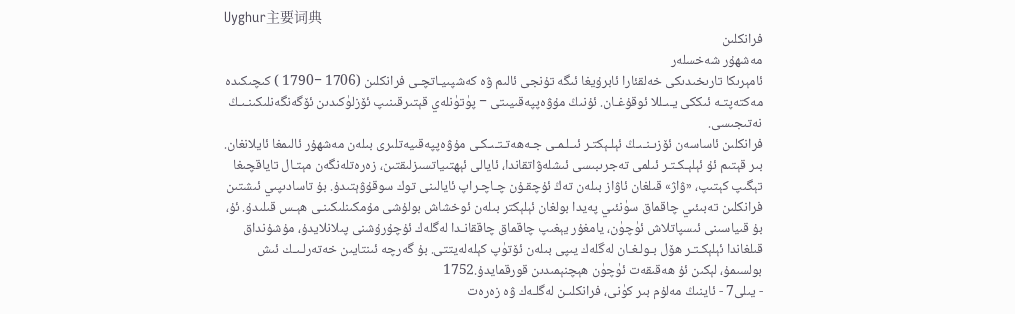Uyghur主要词典
فرانكلىن
مەشھۇر شەخسلەر
ئامېرىكا تارىخىدىكى خەلقئارا ئابرۇيغا ئىگە تۇنجى ئالىم ۋە كەشپىيـاتچـى فرانكلىن (1706 −1790 ) كىچىكىدە مەكتەپتـە ئىككى يـىـللا ئوقۇغـان. ئۇنىڭ مۇۋەپپەقىيىتى − پۈتۈنلەي قېتىرقىنىپ ئۆزلۈكىدىن ئۆگەنگەنلىكىنـىـڭ نەتىجىسى.
فرانكلىن ئاساسەن ئۆزىـنـىـڭ ئېلـېكتـر ئىـلـمـى جـەھەتـتـىـكـى مۇۋەپپەقىيەتلىرى بىلەن مەشھۇر ئالىمغا ئايلانغان. بىر قېتىم ئۇ ئېلېـكـتـر ئىلمى تەجرىبىسى ئىشلەۋاتقاندا، ئايالى ئېھتىياتسىزلىقتىن، زەرەتلەنگەن مېتـال تاياقچىغا تېگىپ كېتىپ، «ۋاژ» قىلغان ئاۋاز بىلەن تەڭ ئۇچقـۇن چـاچـراپ ئايالىنى توك سوقۇۋېتىدۇ. بۇ تاسادىپىي ئىشتىن فرانكلىن تەبىئىي چاقماق سۈنئىي پەيدا بولغان ئېلېكتر بىلەن ئوخشاش بولۇشى مۇمكىنلىكىنـى ھېـس قىلىدۇ. ئۇ، بۇ قىياسىنى ئىسپاتلاش ئۈچۈن، يامغۇر يېغىپ چاقماق چاققانـدا لەگلەك ئۇچۇرۇشنى پىلانلايدۇ، مۇشۇنداق قىلغاندا ئېلېكـتـر ھۆل بـولـغـان لەگلەك يىپى بىلەن ئۆتۈپ كېلەلەيتتى. بۇ گەرچە ئىنتايىن خەتەرلـىـك ئىش بولسىمۇ، لېكىن ئۇ ھەقىقەت ئۈچۈن ھېچنېمىدىن قورقمايدۇ.1752
- يىلى7 - ئاينىڭ مەلۇم بىر كۈنى، فرانكلىـن لەگلـەك ۋە زەرەت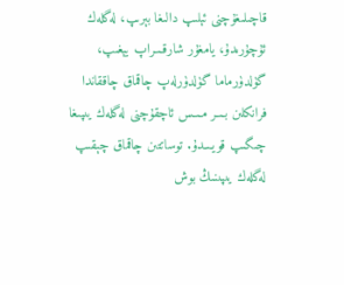قاچىلىغۇچنى ئېلىپ دالىغا بېرىپ، لەگلەك ئۇچۇرىدۇ، يامغۇر شارقـىـراپ يېغىپ، گۈلدۈرماما گۈلدۈرلەپ چاقماق چاققاندا فرانكلىن بـىـر مـىـس ئاچقۇچنى لەگلەك يىپىغا چىگىپ قويـىـدۇ. توساتتىن چاقماق چېقىپ لەگلەك يىپىنىڭ بوش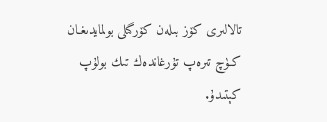تالالىرى كۆز بىلەن كۆرگىلى بولمايدىغـان كـۈچ تىرەپ تۇرغاندەك تىك بولۇپ كېتىدۇ.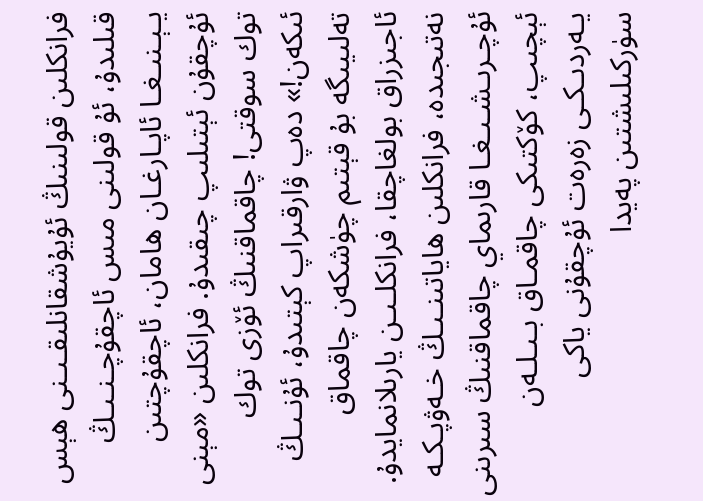فرانكلىن قولىنىڭ ئۇيۇشقانلىقـىـنى ھېس قىلىدۇ، ئۇ قولىنى مىس ئاچقۇچـنـىـڭ يـېـنىـغـا ئاپـارغـان ھامان، ئاچقۇچتىن ئۇچقۇن ئېتىلىپ چىقىدۇ. فرانكلىن «مېنى توك سوقتى! چاقماقنىڭ ئۆزى توك ئىكەن!» دەپ ۋارقىراپ كېتىدۇ، ئۇنـىـڭ تەلىيىگە بۇ قېتىم چۈشكەن چاقماق ئاجىزراق بولغاچقا، فرانكلـىـن يارىلانمايدۇ. نەتىجىدە، فرانكلىن ھاياتىنـىـڭ خـەۋپـكـە ئۇچـرىـشـىـغـا قارىماي چاقماقنىڭ سىرىنى ئېچىپ، كۆكتىكى چاقمـاق بـىـلـەن يـەردىـكـى زەرەت ئۇچقۇنى ياكى سۈركىلىشتىن پەيدا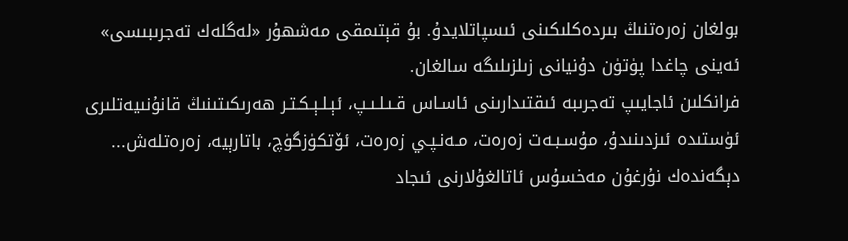بولغان زەرەتنىڭ بىردەكلىكىنى ئىسپاتلايدۇ. بۇ قېتىمقى مەشھۇر «لەگلەك تەجرىبىسى» ئەينى چاغدا پۈتۈن دۇنيانى زىلزىلىگە سالغان.
فرانكلىن ئاجايىپ تەجرىبە ئىقتىدارىنى ئاسـاس قـىـلـىـپ، ئېـلـېـكـتـر ھەرىكىتىنىڭ قانۇنىيەتلىرى ئۈستىدە ئىزدىنىدۇ، مۇسـبـەت زەرەت، مـەنـپـي زەرەت، ئۆتكۈزگۈچ، باتارېيە، زەرەتلەش... دېگەندەك نۇرغۇن مەخسۇس ئاتالغۇلارنى ئىجاد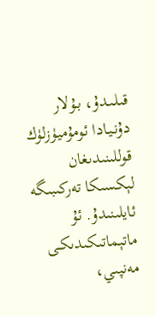قىلـىـدۇ، بـۇلار دۇنـيـادا ئومۇميۈزلۈك قوللىنىدىغان لېكسىكا تەركىبىگە ئايلىنىدۇ. ئۇ ماتېماتىكىدىكـى مەنپىي،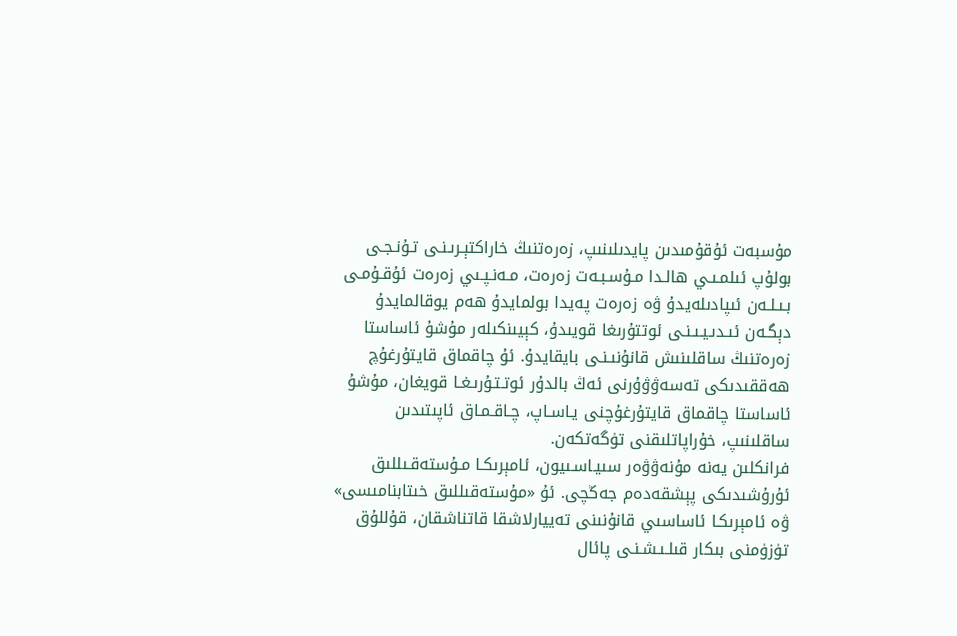مۇسبەت ئۇقۇمىدىن پايدىلىنىپ، زەرەتنىڭ خاراكتېـرىـنـى تـۇنـجـى بولۇپ ئىلمـىـي ھالـدا مـۇسـبـەت زەرەت، مـەنـپـىي زەرەت ئۇقـۇمـى بـىـلـەن ئىپادىلەيدۇ ۋە زەرەت پەيدا بولمايدۇ ھەم يوقالمايدۇ دېگـەن ئىـدىـيـىـنـى ئوتتۇرىغا قويىدۇ، كېيىنكىلەر مۇشۇ ئاساستا زەرەتنىڭ ساقلىنىش قانۇنىـنـى بايقايدۇ. ئۇ چاقماق قايتۇرغۇچ ھەققىدىكى تەسەۋۋۇرنى ئەڭ بالدۇر ئوتـتـۇرىـغـا قويغان، مۇشۇ ئاساستا چاقماق قايتۇرغۇچنى يـاسـاپ، چـاقـمـاق ئاپىتىدىن ساقلىنىپ، خۇراپاتلىقنى تۈگەتكەن.
فرانكلىن يەنە مۇنەۋۋەر سىيـاسـىيون، ئامېرىكـا مـۇستەقـىللىق ئۇرۇشىدىكى پېشقەدەم جەڭچى. ئۇ «مۇستەقىللىق خىتابنامىسى» ۋە ئامېرىكـا ئاساسىي قانۇنىنى تەييارلاشقا قاتناشقان، قۇللۇق تۈزۈمنى بىكار قىلـىـشـنـى پائال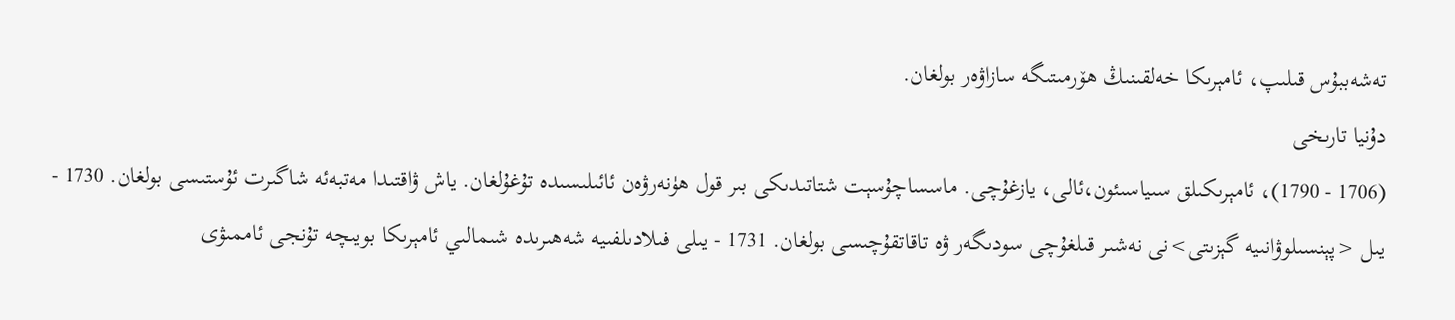تەشەببۇس قىلىپ، ئامېرىكا خەلقىنىڭ ھۆرمىتىگە سازاۋەر بولغان.
دۇنيا تارىخى
(1706 - 1790)، ئامېرىكىلق سىياسىئون،ئالى، يازغۇچى. ماسساچۇسېت شتاتىدىكى بىر قول ھۈنەرۋەن ئائىلىسىدە تۇغۇلغان. ياش ۋاقتىدا مەتبەئە شاگىرت ئۇستىسى بولغان. 1730 - يىل <پېنسىلوۋانىيە گېزىتى>نى نەشىر قىلغۇچى سودىگەر ۋە تاقاتقۇچىسى بولغان. 1731 - يىلى فىلادىلفىيە شەھىرىدە شىمالىي ئامېرىكا بويىچە تۇنجى ئاممىۋى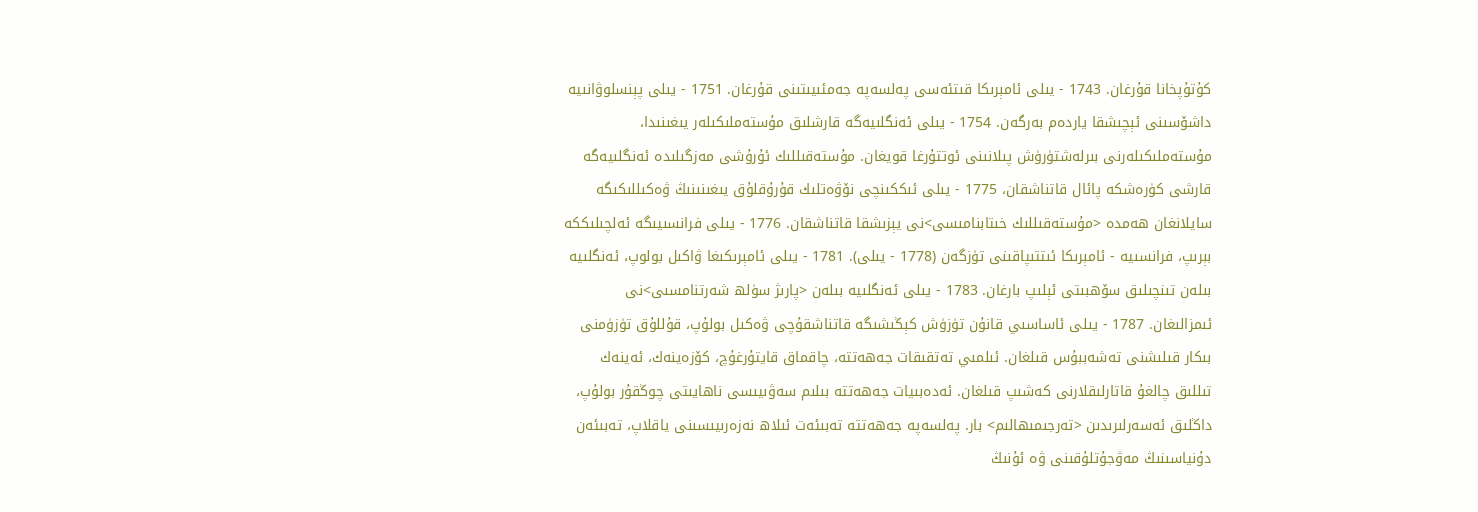كۇتۇپخانا قۇرغان. 1743 - يىلى ئامېرىكا قىتئەسى پەلسەپە جەمئىيىتىنى قۇرغان. 1751 - يىلى پېنسلوۋانىيە داشۆسىنى ئېچىشقا ياردەم بەرگەن. 1754 - يىلى ئەنگلىيەگە قارشلىق مۇستەملىكىلەر يىغىنىدا، مۇستەملىكىلەرنى بىرلەشتۈرۈش پىلانىنى ئوتتۇرغا قويغان. مۇستەقىللىك ئۇرۇشى مەزگىلىدە ئەنگلىيەگە قارشى كۈرەشكە پائال قاتناشقان، 1775 - يىلى ئىككىنچى نۆۋەتلىك قۇرۇقلۇق يىغىنىنىڭ ۋەكىللىكىگە سايلانغان ھەمدە <مۇستەقىللىك خىتابنامىسى>نى يېزىشقا قاتناشقان. 1776 - يىلى فرانسىيىگە ئەلچىلىككە بېرىپ، فرانسىيە - ئامېرىكا ئىتتىپاقىنى تۈزگەن (1778 - يىلى). 1781 - يىلى ئامېرىكىغا ۋاكىل بولوپ، ئەنگلىيە بىلەن تىنچىلىق سۆھبىتى ئېلىپ بارغان. 1783 - يىلى ئەنگلىيە بىلەن <پارىژ سۈلھ شەرتنامسىى>نى ئىمزالىغان. 1787 - يىلى ئاساسىي قانۇن تۈزۈش كېڭىشىگە قاتناشقۇچى ۋەكىل بولۇپ، قۇللۇق تۈزۈمنى بىكار قىلىشنى تەشەببۇس قىلغان. ئىلمىي تەتقىقات جەھەتتە، چاقماق قايتۇرغۇچ، كۆزەينەك، ئەينەك تىللىق چالغۇ قاتارلىقلارنى كەشىپ قىلغان. ئەدەبىيات جەھەتتە بىلىم سەۋىيىسى ناھايىتى چوڭقۇر بولۇپ، داڭلىق ئەسەرلىرىدىن <تەرجىمىھالىم> بار. پەلسەپە جەھەتتە تەبىئەت ئىلاھ نەزەرىيىسىنى ياقلاپ، تەبىئەن دۇنياسىنىڭ مەۋجۇتلۇقىنى ۋە ئۇنىڭ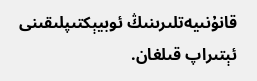قانۇنىيەتلىرىنىڭ ئوبيېكتىپلىقىنى ئېتىراپ قىلغان.